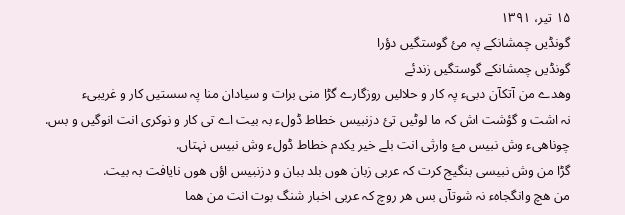۱۵ تیر، ۱۳۹۱
گونڈیں چمشانکے پہ مئ گوستگیں دؤرا
گونڈیں چمشانکے گوستگیں زندئے
وھدے من آتکآن دبیء پہ کار و حلالیں روزگارے گڑا منی برات و سیادان منا پہ سستیں کار و غریبیء
نہ اشت و گؤشت اش کہ ما لوٹیں تئ دزنبیس خطاط ڈولء بہ بیت اے تی کار و نوکری انت انوگیں و بس.
چوناھیء وش نبیس مۓ وارثی انت بلے خیر یکدم خطاط ڈولء وش نبیس نہتاں.
گڑا من وش نبیسی بنگیج کرت کہ عربی زبان ھوں بلد ببان و دزنبیس اؤں ھوں نایافت بہ بیت.
من ھچ وانگجاہء نہ شوتآں بس ھر روچ کہ عربی اخبار شنگ بوت انت من ھما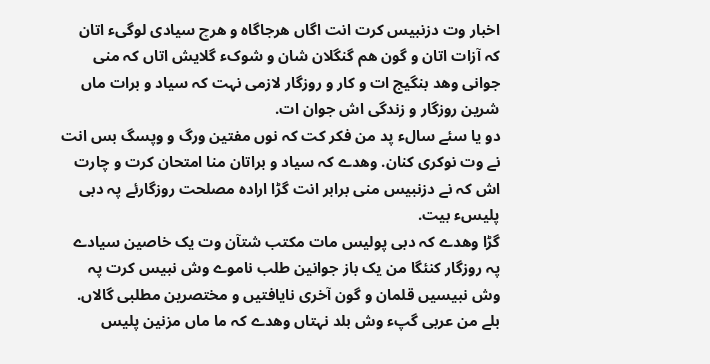اخبار وت دزنبیس کرت انت اگاں ھرجاگاہ و ھرچ سیادی لوگیء اتان کہ آزات اتان و گون ھم گنگلان شان و شوکء گلایش اتاں کہ منی جوانی وھد بنگیج ات و کار و روزگار لازمی نہت کہ سیاد و برات ماں شرین روزگار و زندگی اش جوان ات.
دو یا سئے سالء پد من فکر کت کہ نوں مفتین ورگ و وپسگ بس انت نے وت نوکری کنان. وھدے کہ سیاد و براتان منا امتحان کرت و چارت اش کہ نے دزنبیس منی برابر انت گڑا ارادہ مصلحت روزگارئے پہ دبی پلیسء بیت.
گڑا وھدے کہ دبی پولیس مات مکتب شتآن وت یک خاصین سیادے
پہ روزگار کنئگا من یک باز جوانین طلب ناموے وش نبیس کرت پہ وش نبیسیں قلمان و گون آخری نایافتیں و مختصرین مطلبی گالاں.
بلے من عربی گپء وش بلد نہتاں وھدے کہ ما ماں مزنین پلیس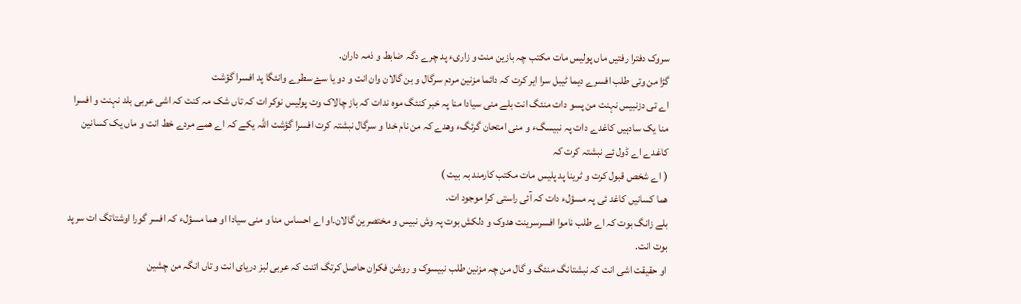سروک دفترا رفتیں ماں پولیس مات مکتب چہ بازین منت و زاریء پد چرے دگہ ضابط و ذمہ داران.
گڑا من وتی طلب افسرے دیما ٹیبل سرا ایر کرت کہ دائما مزنین مردم سرگال و بن گالان وان انت و دو یا سۓ سطرے وانئگا پد افسرا گؤشت
اے تی دزنبیس نہنت من پسو دات منئگ انت بلے منی سیادا منا پہ خبر کنئگ موہ ندات کہ باز چالاک وت پولیس نوکر ات کہ تاں شک مہ کنت کہ اشی عربی بلد نہنت و افسرا منا یک سادہیں کاغدے دات پہ نبیسگء و منی امتحان گرئگء وھدے کہ من نام خدا و سرگال نبشتہ کرت افسرا گؤشت اللہ یکے کہ اے ھمے مردے خط انت و ماں یک کسانین کاغدے اے ڈول ئے نبشتہ کرت کہ
( اے شخص قبول کرت و ٹرینا پد پلیس مات مکتب کارمند بہ بیت )
ھما کسانیں کاغد ئی پہ مسؤلء دات کہ آئی راستی کرا موجود ات.
بلے زانگ بوت کہ اے طلب ناموا افسرسرینت ھدوک و دلکش بوت پہ وش نبیس و مختصرین گالان.او اے احساس منا و منی سیادا او ھما مسؤلء کہ افسر گورا اوشتاتگ ات سرپد بوت انت.
او حقیقت اشی انت کہ نبشتانگ منئگ و گال من چہ مزنین طلب نبیسوک و روشن فکران حاصل کرتگ اتنت کہ عربی لبز دریای انت و تاں انگہ من چشین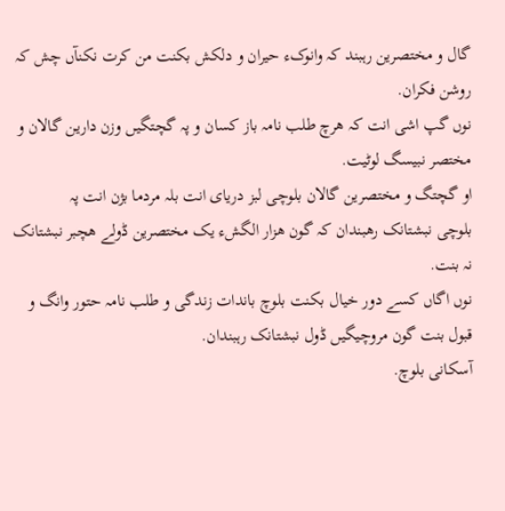گال و مختصرین رہبند کہ وانوکء حیران و دلکش بکنت من کرت نکنآں چش کہ روشن فکران.
نوں گپ اشی انت کہ ھرچ طلب نامہ باز کسان و پہ گچتگیں وزن دارین گالان و مختصر نبیسگ لوٹیت.
او گچتگ و مختصرین گالان بلوچی لبز دریای انت بلہ مردما بژن انت پہ
بلوچی نبشتانک رھبندان کہ گون ھزار الگشء یک مختصرین ڈولے ھچبر نبشتانک نہ بنت.
نوں اگاں کسے دور خیال بکنت بلوچ باندات زندگی و طلب نامہ حتور وانگ و قبول بنت گون مروچیگیں ڈول نبشتانک رہبندان.
آسکانی بلوچ.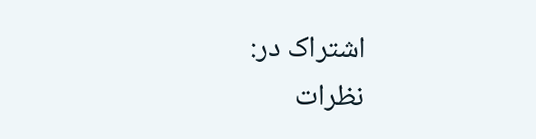اشتراک در:
نظرات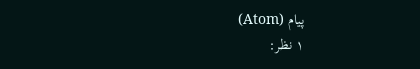پیام (Atom)
۱ نظر: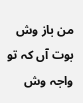من باز وش بوت آں کہ تو واجہ وش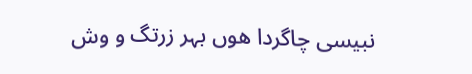نبیسی چاگردا ھوں بہر زرتگ و وش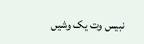نبیس وت یک وشیں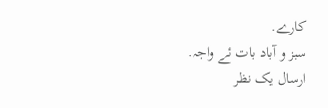کارے.
سبز و آباد بات ئے واجہ.
ارسال یک نظر